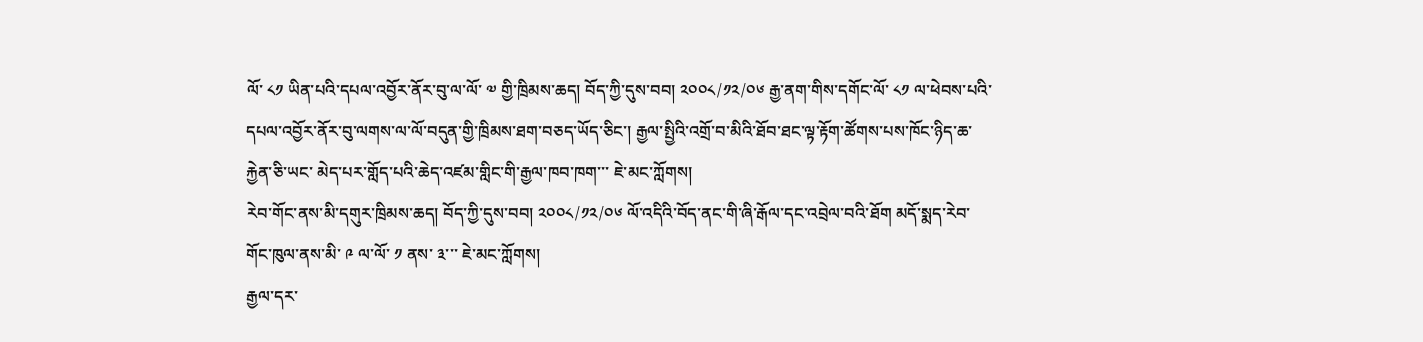ལོ་ ༨༡ ཡིན་པའི་དཔལ་འབྱོར་ནོར་བུ་ལ་ལོ་ ༧ གྱི་ཁྲིམས་ཆད། བོད་ཀྱི་དུས་བབ། ༢༠༠༨/༡༢/༠༦ རྒྱ་ནག་གིས་དགོང་ལོ་ ༨༡ ལ་ཕེབས་པའི་དཔལ་འབྱོར་ནོར་བུ་ལགས་ལ་ལོ་བདུན་གྱི་ཁྲིམས་ཐག་བཅད་ཡོད་ཅིང་། རྒྱལ་སྤྱིའི་འགྲོ་བ་མིའི་ཐོབ་ཐང་ལྟ་རྟོག་ཚོགས་པས་ཁོང་ཉིད་ཆ་རྐྱེན་ཅི་ཡང་ མེད་པར་གློད་པའི་ཆེད་འཛམ་གླིང་གི་རྒྱལ་ཁབ་ཁག་་་ ཇེ་མང་ཀློགས།
རེབ་གོང་ནས་མི་དགུར་ཁྲིམས་ཆད། བོད་ཀྱི་དུས་བབ། ༢༠༠༨/༡༢/༠༦ ལོ་འདིའི་བོད་ནང་གི་ཞི་རྒོལ་དང་འབྲེལ་བའི་ཐོག མདོ་སྨད་རེབ་གོང་ཁུལ་ནས་མི་ ༩ ལ་ལོ་ ༡ ནས་ ༣་་་ ཇེ་མང་ཀློགས།
རྒྱལ་དར་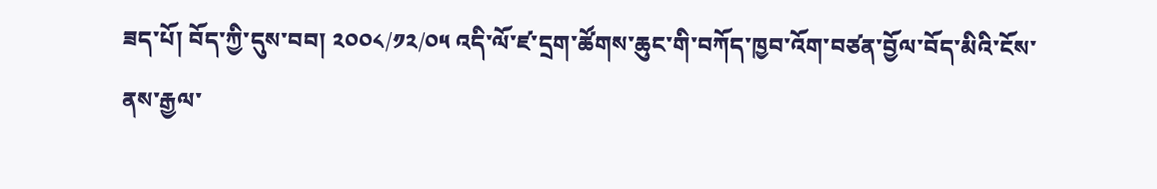ཟད་པོ། བོད་ཀྱི་དུས་བབ། ༢༠༠༨/༡༢/༠༥ འདི་ལོ་ཛ་དྲག་ཚོགས་ཆུང་གི་བཀོད་ཁྱབ་འོག་བཙན་བྱོལ་བོད་མིའི་ངོས་ནས་རྒྱལ་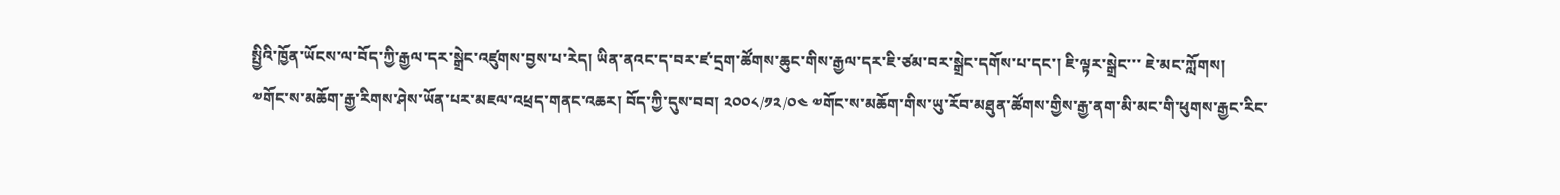སྤྱིའི་ཁྱོན་ཡོངས་ལ་བོད་ཀྱི་རྒྱལ་དར་སྒྲེང་འཛུགས་བྱས་པ་རེད། ཡིན་ནའང་ད་བར་ཛ་དྲག་ཚོགས་ཆུང་གིས་རྒྱལ་དར་ཇི་ཙམ་བར་སྒྲེང་དགོས་པ་དང་། ཇི་ལྟར་སྒྲེང་་་ ཇེ་མང་ཀློགས།
༧གོང་ས་མཆོག་རྒྱ་རིགས་ཤེས་ཡོན་པར་མཇལ་འཕྲད་གནང་འཆར། བོད་ཀྱི་དུས་བབ། ༢༠༠༨/༡༢/༠༤ ༧གོང་ས་མཆོག་གིས་ཡུ་རོབ་མཐུན་ཚོགས་གྱིས་རྒྱ་ནག་མི་མང་གི་ཕུགས་རྒྱང་རིང་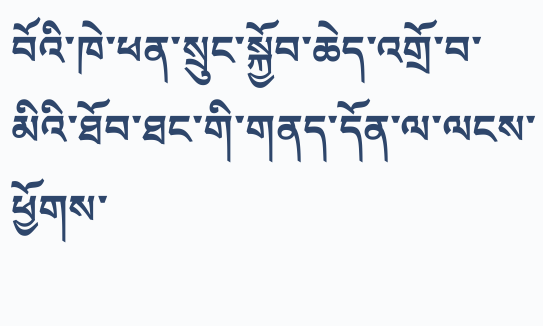བོའི་ཁེ་ཕན་སྲུང་སྐྱོབ་ཆེད་འགྲོ་བ་མིའི་ཐོབ་ཐང་གི་གནད་དོན་ལ་ལངས་ཕྱོགས་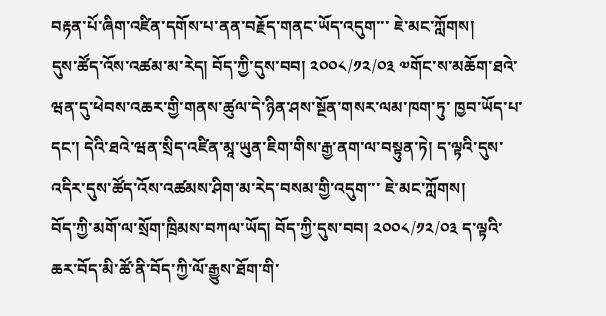བརྟན་པོ་ཞིག་འཛིན་དགོས་པ་ནན་བརྗོད་གནང་ཡོད་འདུག་་་ ཇེ་མང་ཀློགས།
དུས་ཚོད་འོས་འཚམ་མ་རེད། བོད་ཀྱི་དུས་བབ། ༢༠༠༨/༡༢/༠༣ ༧གོང་ས་མཆོག་ཐའེ་ཝན་དུ་ཕེབས་འཆར་གྱི་གནས་ཚུལ་དེ་ཉིན་ཤས་སྔོན་གསར་ལམ་ཁག་ཏུ་ ཁྱབ་ཡོད་པ་དང་། དེའི་ཐའེ་ཝན་སྲིད་འཛིན་མཱ་ཡུན་ཇིག་གིས་རྒྱ་ནག་ལ་བསྟུན་ཏེ། ད་ལྟའི་དུས་འདིར་དུས་ཚོད་འོས་འཚམས་ཤིག་མ་རེད་བསམ་གྱི་འདུག་་་ ཇེ་མང་ཀློགས།
བོད་ཀྱི་མགོ་ལ་སྲོག་ཁྲིམས་བཀལ་ཡོད། བོད་ཀྱི་དུས་བབ། ༢༠༠༨/༡༢/༠༣ ད་ལྟའི་ཆར་བོད་མི་ཚོ་ནི་བོད་ཀྱི་ལོ་རྒྱུས་ཐོག་གི་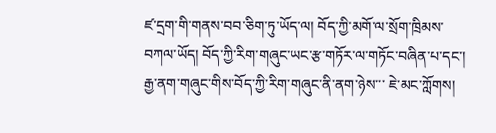ཛ་དྲག་གི་གནས་བབ་ཅིག་ཏུ་ཡོད་ལ། བོད་ཀྱི་མགོ་ལ་སྲོག་ཁྲིམས་བཀལ་ཡོད། བོད་ཀྱི་རིག་གཞུང་ཡང་རྩ་གཏོར་ལ་གཏོང་བཞིན་པ་དང་། རྒྱ་ནག་གཞུང་གིས་བོད་ཀྱི་རིག་གཞུང་ནི་ནག་ཉེས་་་ ཇེ་མང་ཀློགས།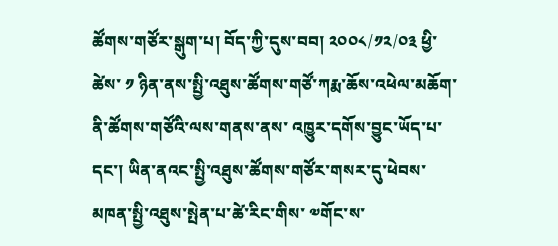ཚོགས་གཙོར་སྒུག་པ། བོད་ཀྱི་དུས་བབ། ༢༠༠༨/༡༢/༠༣ ཕྱི་ཚེས་ ༡ ཉིན་ནས་སྤྱི་འཐུས་ཚོགས་གཙོ་ཀརྨ་ཆོས་འཕེལ་མཆོག་ནི་ཚོགས་གཙོའི་ལས་གནས་ནས་ འཁྱུར་དགོས་བྱུང་ཡོད་པ་དང་། ཡིན་ནའང་སྤྱི་འཐུས་ཚོགས་གཙོར་གསར་དུ་ཕེབས་མཁན་སྤྱི་འཐུས་སྤེན་པ་ཚེ་རིང་གིས་ ༧གོང་ས་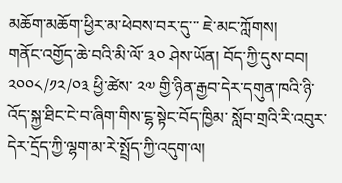མཆོག་མཆོག་ཕྱིར་མ་ཕེབས་བར་དུ་་་ ཇེ་མང་ཀློགས།
གནོང་འགྱོད་ཆེ་བའི་མི་ལོ་ ༣༠ ཤེས་ཡོན། བོད་ཀྱི་དུས་བབ། ༢༠༠༨/༡༢/༠༣ ཕྱི་ཚེས་ ༢༧ གྱི་ཉིན་རྒྱབ་དེར་དགུན་ཁའི་ཉི་འོད་སྐྱ་ཐིང་ངེ་བ་ཞིག་གིས་ངྷ་སྟེང་བོད་ཁྱིམ་ སློབ་གྲའི་རི་འབུར་དེར་དྲོད་ཀྱི་ལྷག་མ་རེ་སྤྲོད་ཀྱི་འདུག་ལ།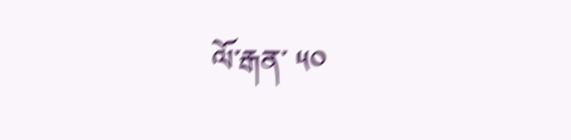ལོ་རྒན་ ༥༠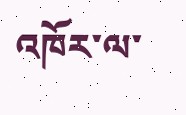འཁོར་ལ་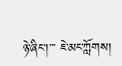ཉེ་ཞིང་།་་་ ཇེ་མང་ཀློགས།